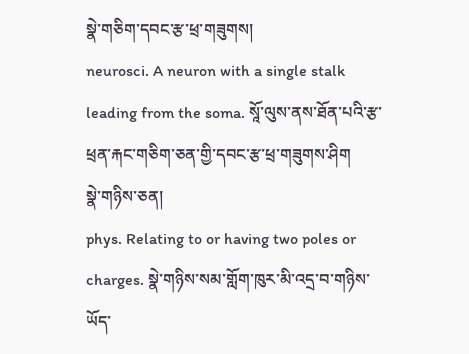སྣེ་གཅིག་དབང་རྩ་ཕྲ་གཟུགས།
neurosci. A neuron with a single stalk leading from the soma. སཱོ་ལུས་ནས་ཐོན་པའི་རྩ་ཕྲན་རྐང་གཅིག་ཅན་གྱི་དབང་རྩ་ཕྲ་གཟུགས་ཤིག
སྣེ་གཉིས་ཅན།
phys. Relating to or having two poles or charges. སྣེ་གཉིས་སམ་གློག་ཁུར་མི་འདྲ་བ་གཉིས་ཡོད་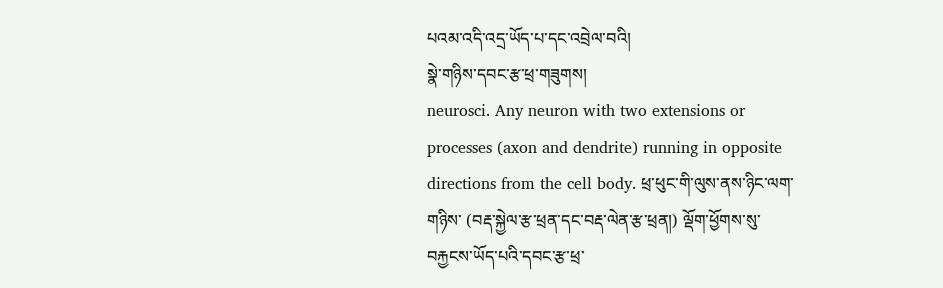པའམ་འདི་འདྲ་ཡོད་པ་དང་འབྲེལ་བའི།
སྣེ་གཉིས་དབང་རྩ་ཕྲ་གཟུགས།
neurosci. Any neuron with two extensions or processes (axon and dendrite) running in opposite directions from the cell body. ཕྲ་ཕུང་གི་ལུས་ནས་ཉིང་ལག་གཉིས་ (བརྡ་སྐྱེལ་རྩ་ཕྲན་དང་བརྡ་ལེན་རྩ་ཕྲན།) ལྡོག་ཕྱོགས་སུ་བརྐྱངས་ཡོད་པའི་དབང་རྩ་ཕྲ་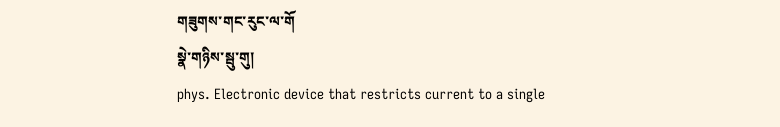གཟུགས་གང་རུང་ལ་གོ
སྣེ་གཉིས་སྦུ་གུ།
phys. Electronic device that restricts current to a single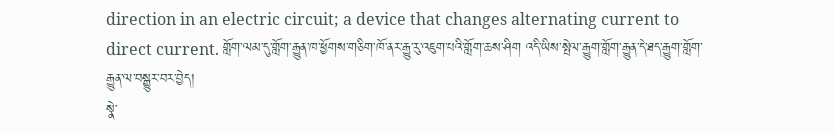direction in an electric circuit; a device that changes alternating current to direct current. གློག་ལམ་དུ་གློག་རྒྱུན་ཁ་ཕྱོགས་གཅིག་ཁོ་ནར་རྒྱུ་རུ་འཇུག་པའི་གློག་ཆས་ཤིག འདི་ཡིས་སྤེལ་རྒྱུག་གློག་རྒྱུན་དེ་ཐད་རྒྱུག་གློག་རྒྱུན་ལ་བསྒྱུར་བར་བྱེད།
སྣེ་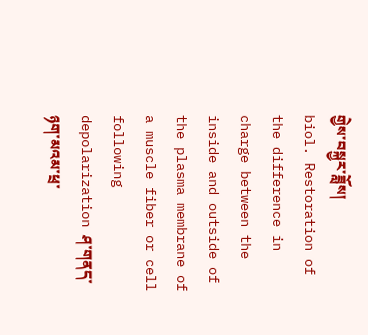གྱེས་བསྐྱར་ཟློས།
biol. Restoration of the difference in charge between the inside and outside of the plasma membrane of a muscle fiber or cell following depolarization ཤ་གནད་ཉག་མའམ་ཕྲ་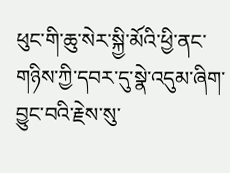ཕུང་གི་ཆུ་སེར་སྐྱི་མོའི་ཕྱི་ནང་གཉིས་ཀྱི་དབར་དུ་སྣེ་འདུམ་ཞིག་བྱུང་བའི་རྗེས་སུ་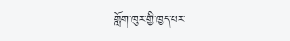གློག་ཁུར་གྱི་ཁྱད་པར་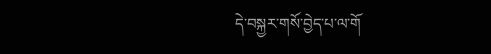དེ་བསྐྱར་གསོ་བྱེད་པ་ལ་གོ